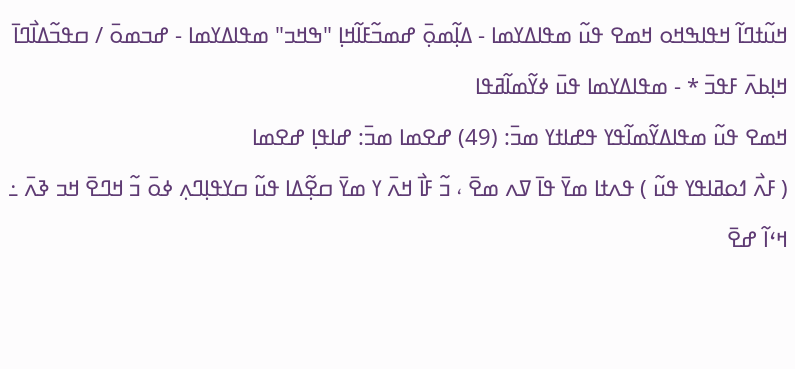ߞߎ߬ߙߣߊ߬ ߞߟߊߒߞߋ ߞߘߐ ߟߎ߬ ߘߟߊߡߌߘߊ - ߡߊ߲߬ߘߋ߲߫ ߝߘߏ߬ߓߊ߬ߞߊ߲ "ߒߞߏ" ߘߟߊߡߌߘߊ - ߝߏߘߋ߫ / ߛߟߏ߬ߡߊ߯ߣߊ߫ ߞߊ߲ߕߍ߫ ߓߟߏ߫ * - ߘߟߊߡߌߘߊ ߟߎ߫ ߦߌ߬ߘߊ߬ߥߟߊ
ߞߘߐ ߟߎ߬ ߘߟߊߡߌ߬ߘߊ߬ߟߌ ߟߝߊߙߌ ߘߏ߫: (49) ߝߐߘߊ ߘߏ߫: ߝߊߟߊ߲ ߝߐߘߊ
( ߓߍ߯ ߗߋߥߊߟߌ ߟߎ߬ ) ߟߍߙߊ ߘߌ߫ ߟߊ߫ ߜߍ ߘߐ߫ ، ߏ߬ ߓߊ߯ ߞߍ߫ ߌ ߘߌ߫ ߛߐ߲߬ߡߊ ߟߎ߬ ߛߌߟߊ߲ߣߍ߲ ߦߋ߫ ߏ߬ ߞߣߐ߫ ߞߏ ߢߍ߫ ߸ ߞߵߊ߬ ߝߐ߫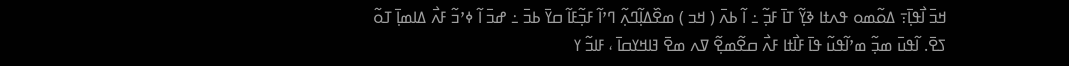ߞߏ߫ ߊ߯ߟߊ߲߫߹ ߡߋ߬ߘߋ ߟߍߙߊ ߢߌ߲߬ ߠߊ߫ ߓߏ߲߬ ߸ ߊ߬ ߕߍ߫ ( ߞߏ ) ߘߐ߰ߡߊ߲߬ߣߍ߲߬ ߣߴߊ߬ ߓߏ߲߬ߓߊ߬ ߛߌ߫ ߕߏ߫ ߸ ߝߏ߫ ߊ߬ ߦߴߏ߬ ߓߍ߯ ߡߊߘߊ߲߫ ߠߋ߬ ߖߐ߫. ߊ߬ߟߎ߫ ߘߏ߲߬ ߘߴߊ߬ߟߎ߬ ߟߊ߫ ߓߊ߯ߙߊ ߓߍ߯ ߛߐ߬ߘߐ߲߬ ߜߍ ߘߐ߫ ߔߊߞߌߛߊ߫ ، ߓߊߏ߬ ߌ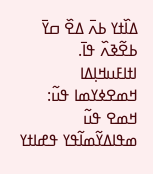ߡߊ߰ߙߌ ߕߍ߫ ߡߐ߰ ߛߌ߫ ߕߐ߬ߢߍ߰ ߟߊ߫.
ߊߙߊߓߎߞߊ߲ߡߊ ߞߘߐߦߌߘߊ ߟߎ߬:
ߞߘߐ ߟߎ߬ ߘߟߊߡߌ߬ߘߊ߬ߟߌ ߟߝߊߙߌ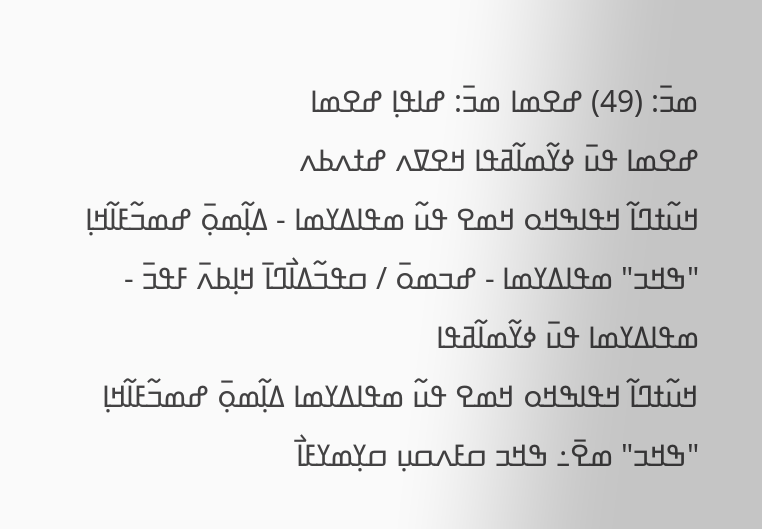ߘߏ߫: (49) ߝߐߘߊ ߘߏ߫: ߝߊߟߊ߲ ߝߐߘߊ
ߝߐߘߊ ߟߎ߫ ߦߌ߬ߘߊ߬ߥߟߊ ߞߐߜߍ ߝߙߍߕߍ
ߞߎ߬ߙߣߊ߬ ߞߟߊߒߞߋ ߞߘߐ ߟߎ߬ ߘߟߊߡߌߘߊ - ߡߊ߲߬ߘߋ߲߫ ߝߘߏ߬ߓߊ߬ߞߊ߲ "ߒߞߏ" ߘߟߊߡߌߘߊ - ߝߏߘߋ߫ / ߛߟߏ߬ߡߊ߯ߣߊ߫ ߞߊ߲ߕߍ߫ ߓߟߏ߫ - ߘߟߊߡߌߘߊ ߟߎ߫ ߦߌ߬ߘߊ߬ߥߟߊ
ߞߎ߬ߙߣߊ߬ ߞߟߊߒߞߋ ߞߘߐ ߟߎ߬ ߘߟߊߡߌߘߊ ߡߊ߲߬ߘߋ߲߫ ߝߘߏ߬ߓߊ߬ߞߊ߲ "ߒߞߏ" ߘߐ߫߸ ߒߞߏ ߛߓߍߛߎ߲ ߛߌ߲ߘߌߓߊ߯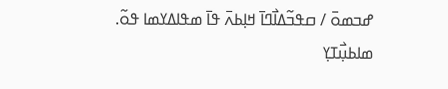ߝߏߘߋ߫ / ߛߟߏ߬ߡߊ߯ߣߊ߫ ߞߊ߲ߕߍ߫ ߟߊ߫ ߘߟߊߡߌߘߊ ߟߋ߬.
ߘߊߕߎ߲߯ߠߌ߲